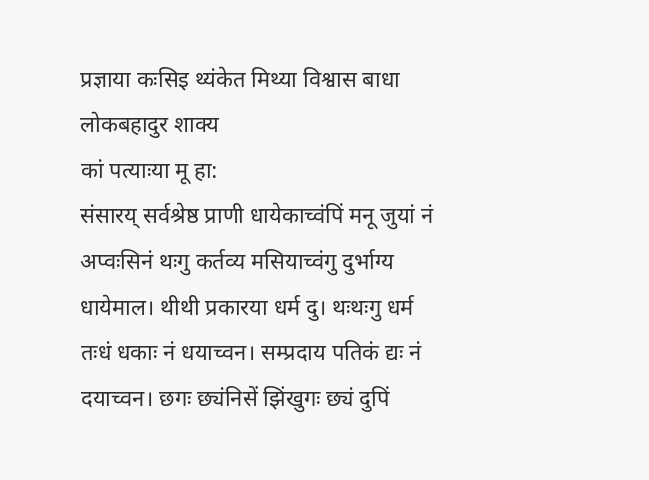प्रज्ञाया कःसिइ थ्यंकेत मिथ्या विश्वास बाधा
लोकबहादुर शाक्य
कां पत्याःया मू हा:
संसारय् सर्वश्रेष्ठ प्राणी धायेकाच्वंपिं मनू जुयां नं अप्वःसिनं थःगु कर्तव्य मसियाच्वंगु दुर्भाग्य धायेमाल। थीथी प्रकारया धर्म दु। थःथःगु धर्म तःधं धकाः नं धयाच्वन। सम्प्रदाय पतिकं द्यः नं दयाच्वन। छगः छ्यंनिसें झिंखुगः छ्यं दुपिं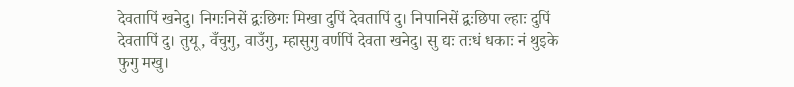देवतापिं खनेदु। निगःनिसें द्वःछिगः मिखा दुपिं देवतापिं दु। निपानिसें द्वःछिपा ल्हाः दुपिं देवतापिं दु। तुयू, वँचुगु, वाउँगु, म्हासुगु वर्णपिं देवता खनेदु। सु द्यः तःधं धकाः नं थुइके फुगु मखु।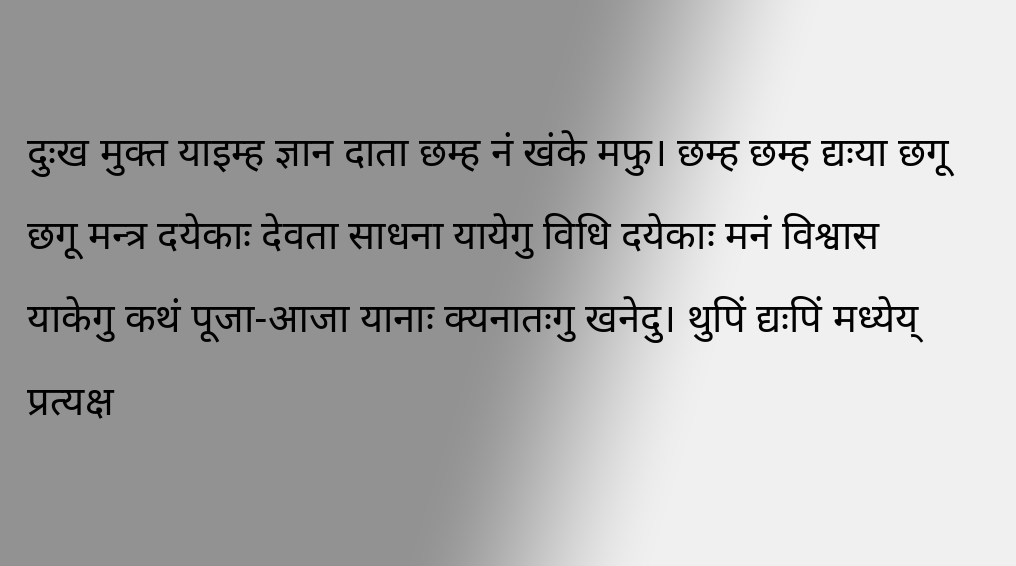दुःख मुक्त याइम्ह ज्ञान दाता छम्ह नं खंके मफु। छम्ह छम्ह द्यःया छगू छगू मन्त्र दयेकाः देवता साधना यायेगु विधि दयेकाः मनं विश्वास याकेगु कथं पूजा-आजा यानाः क्यनातःगु खनेदु। थुपिं द्यःपिं मध्येय् प्रत्यक्ष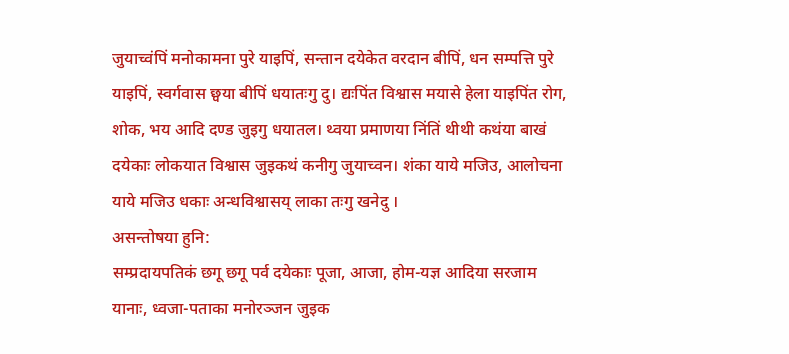जुयाच्वंपिं मनोकामना पुरे याइपिं, सन्तान दयेकेत वरदान बीपिं, धन सम्पत्ति पुरे याइपिं, स्वर्गवास छ्वया बीपिं धयातःगु दु। द्यःपिंत विश्वास मयासे हेला याइपिंत रोग, शोक, भय आदि दण्ड जुइगु धयातल। थ्वया प्रमाणया निंतिं थीथी कथंया बाखं दयेकाः लोकयात विश्वास जुइकथं कनीगु जुयाच्वन। शंका याये मजिउ, आलोचना याये मजिउ धकाः अन्धविश्वासय् लाका तःगु खनेदु ।
असन्तोषया हुनि:
सम्प्रदायपतिकं छगू छगू पर्व दयेकाः पूजा, आजा, होम-यज्ञ आदिया सरजाम यानाः, ध्वजा-पताका मनोरञ्जन जुइक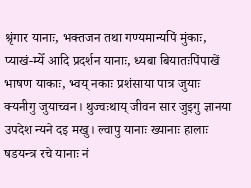श्रृंगार यानाः, भक्तजन तथा गण्यमान्यपिं मुंकाः, प्याखं-म्येँ आदि प्रदर्शन यानाः, ध्यबा बियातःपिंपाखें भाषण याकाः, भ्वय् नकाः प्रशंसाया पात्र जुयाः क्यनीगु जुयाच्वन। थुज्वःथाय् जीवन सार जुइगु ज्ञानया उपदेश न्यने दइ मखु। ल्वापु यानाः ख्यानाः हालाः षडयन्त्र रचे यानाः नं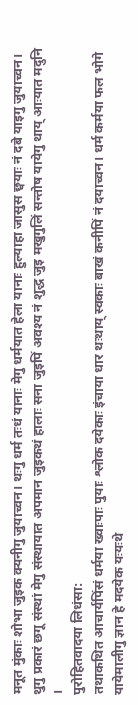मनूत मुंकाः शोभा जुइक क्यनीगु जुयाच्वन। थःगु धर्म तःधं यानाः मेगु धर्मयात हेला यानाः हुल्याहा जासुस छ्वयाः नं दबे याइगु जुयाच्वन। थुगु प्रकारं छगू संस्थां मेगु संस्थायात अपमान जुइकथं हालाः सना जुइपिं अवश्य नं शुद्ध जुइ मखुगुलिं सन्तोष यायेगु थाय् आःयात मदुनि ।
पुरोहितवादया लिधंसा:
तथाकथित आचार्यपिंसं धर्मया ख्वाःपाः पुयाः श्लोक दयेकाः इंचाया धार थःथाय् स्वकाः बाखं कनीपिं नं दयाच्वन। धर्म कर्मया फल भोगे यायेमालीगु ज्ञान हे मदयेक यःयःथे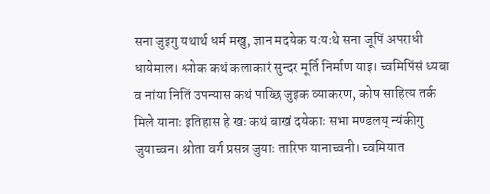सना जुइगु यथार्थ धर्म मखु, ज्ञान मदयेक यःयःथे सना जूपिं अपराधी धायेमाल। श्लोक कथं कलाकारं सुन्दर मूर्ति निर्माण याइ। च्वमिपिंसं ध्यबा व नांया नितिं उपन्यास कथं पाय्छि जुइक व्याकरण, कोष साहित्य तर्क मिले यानाः इतिहास हे खः कथं बाखं दयेकाः सभा मण्डलय् न्यंकीगु जुयाच्वन। श्रोता वर्ग प्रसन्न जुयाः तारिफ यानाच्वनी। च्वमियात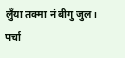लुँया तक्मा नं बीगु जुल। पर्चा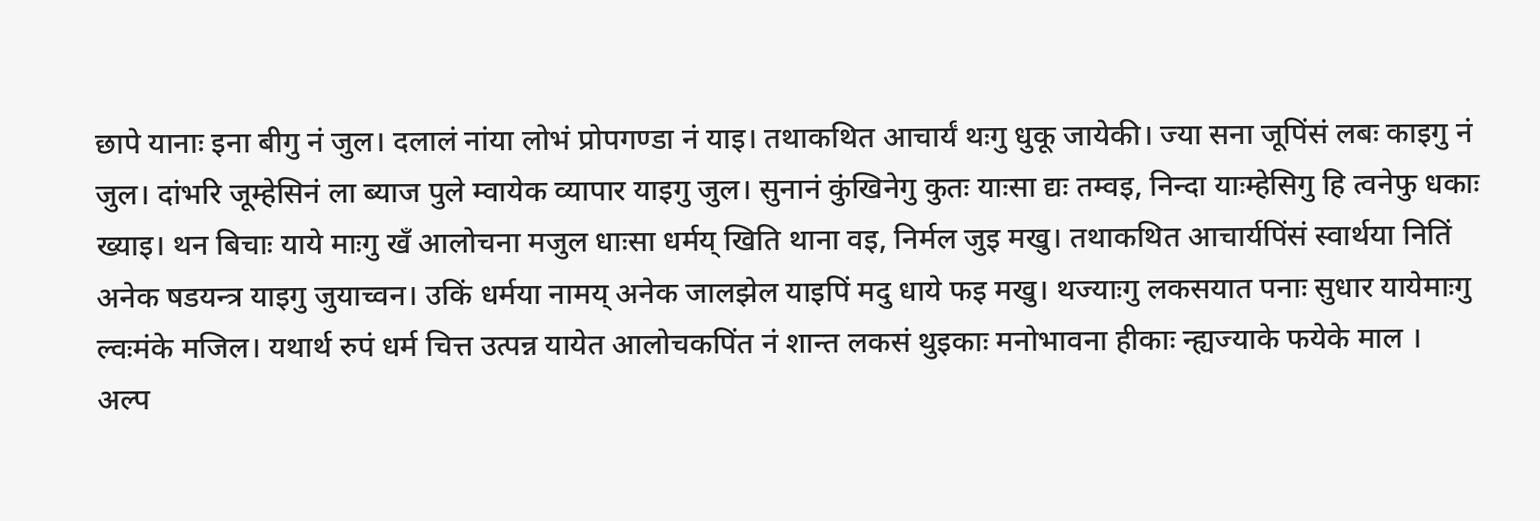छापे यानाः इना बीगु नं जुल। दलालं नांया लोभं प्रोपगण्डा नं याइ। तथाकथित आचार्यं थःगु धुकू जायेकी। ज्या सना जूपिंसं लबः काइगु नं जुल। दांभरि जूम्हेसिनं ला ब्याज पुले म्वायेक व्यापार याइगु जुल। सुनानं कुंखिनेगु कुतः याःसा द्यः तम्वइ, निन्दा याःम्हेसिगु हि त्वनेफु धकाः ख्याइ। थन बिचाः याये माःगु खँ आलोचना मजुल धाःसा धर्मय् खिति थाना वइ, निर्मल जुइ मखु। तथाकथित आचार्यपिंसं स्वार्थया नितिं अनेक षडयन्त्र याइगु जुयाच्वन। उकिं धर्मया नामय् अनेक जालझेल याइपिं मदु धाये फइ मखु। थज्याःगु लकसयात पनाः सुधार यायेमाःगु ल्वःमंके मजिल। यथार्थ रुपं धर्म चित्त उत्पन्न यायेत आलोचकपिंत नं शान्त लकसं थुइकाः मनोभावना हीकाः न्ह्यज्याके फयेके माल ।
अल्प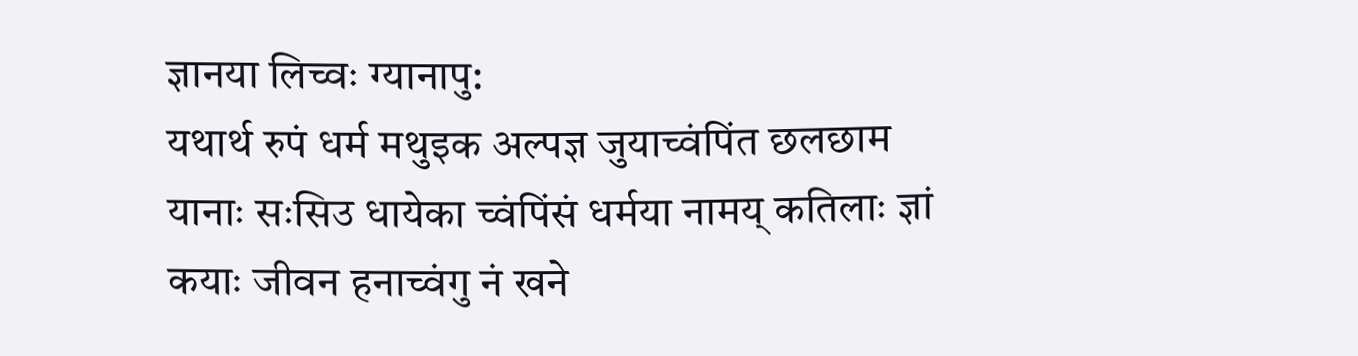ज्ञानया लिच्वः ग्यानापु:
यथार्थ रुपं धर्म मथुइक अल्पज्ञ जुयाच्वंपिंत छलछाम यानाः सःसिउ धायेका च्वंपिंसं धर्मया नामय् कतिलाः ज्ञां कयाः जीवन हनाच्वंगु नं खने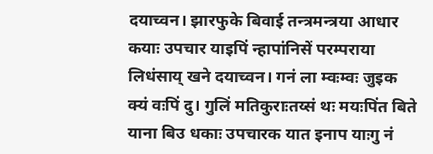दयाच्वन। झारफुके बिवाई तन्त्रमन्त्रया आधार कयाः उपचार याइपिं न्हापांनिसें परम्पराया लिधंसाय् खने दयाच्वन। गनं ला म्वःम्वः जुइक क्यं वःपिं दु। गुलिं मतिकुराःतय्सं थः मयःपिंत बिते याना बिउ धकाः उपचारक यात इनाप याःगु नं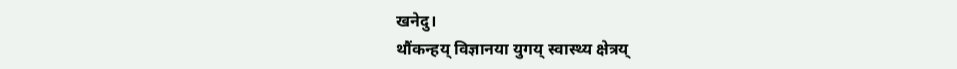खनेदु।
थौंकन्हय् विज्ञानया युगय् स्वास्थ्य क्षेत्रय्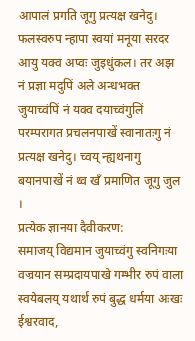आपालं प्रगति जूगु प्रत्यक्ष खनेदु। फलस्वरुप न्हापा स्वयां मनूया सरदर आयु यक्व अप्वः जुइधुंकल। तर अझ नं प्रज्ञा मदुपिं अले अन्धभक्त जुयाच्वंपिं नं यक्व दयाच्वंगुलिं परम्परागत प्रचलनपाखें स्वानातःगु नं प्रत्यक्ष खनेदु। च्वय् न्ह्यथनागु बयानपाखें नं थ्व खँ प्रमाणित जूगु जुल ।
प्रत्येक ज्ञानया दैवीकरण:
समाजय् विद्यमान जुयाच्वंगु स्वनिगःया वज्रयान सम्प्रदायपाखे गम्भीर रुपं वाला स्वयेबलय् यथार्थ रुपं बुद्ध धर्मया अःखः ईश्वरवाद,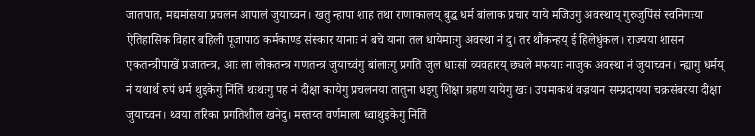जातपात, मद्यमांसया प्रचलन आपालं जुयाच्वन। खतु न्हापा शाह तथा राणाकालय् बुद्ध धर्म बांलाक प्रचार याये मजिउगु अवस्थाय् गुरुजुपिंसं स्वनिगःया ऐतिहासिक विहार बहिली पूजापाठ कर्मकाण्ड संस्कार यानाः नं बचे याना तल धायेमाःगु अवस्था नं दु। तर थौंकन्हय् ई हिलेधुंकल। राज्यया शासन एकतन्त्रीपाखें प्रजातन्त्र, आः ला लोकतन्त्र गणतन्त्र जुयाच्वंगु बांलाःगु प्रगति जुल धाःसां व्यवहारय् छ्यले मफयाः नाजुक अवस्था नं जुयाच्वन। न्ह्यागु धर्मय् नं यथार्थ रुपं धर्म थुइकेगु निंतिं थःथःगु पह नं दीक्षा कायेगु प्रचलनया तातुना धइगु शिक्षा ग्रहण यायेगु खः। उपमाकथं वज्रयान सम्प्रदायया चक्रसंबरया दीक्षा जुयाच्वन। थ्वया तरिका प्रगतिशील खनेदु। मस्तय्त वर्णमाला ध्वाथुइकेगु नितिं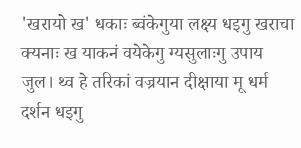'खरायो ख' धकाः ब्वंकेगुया लक्ष्य धइगु खराचा क्यनाः ख याकनं वयेकेगु ग्यसुलाःगु उपाय जुल। थ्व हे तरिकां वज्रयान दीक्षाया मू धर्म दर्शन धइगु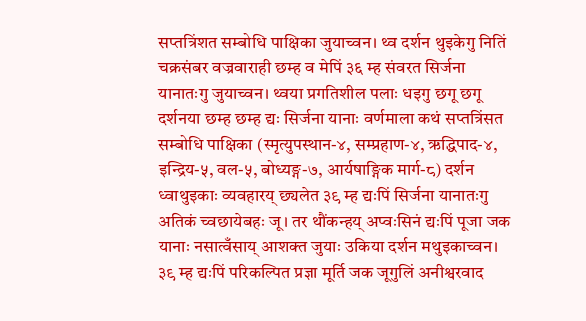सप्तत्रिंशत सम्बोधि पाक्षिका जुयाच्वन। थ्व दर्शन थुइकेगु नितिं चक्रसंबर वज्रवाराही छम्ह व मेपिं ३६ म्ह संवरत सिर्जना यानातःगु जुयाच्वन। थ्वया प्रगतिशील पलाः धइगु छगू छगू दर्शनया छम्ह छम्ह द्यः सिर्जना यानाः वर्णमाला कथं सप्तत्रिंसत सम्बोधि पाक्षिका (स्मृत्युपस्थान-४, सम्प्रहाण-४, ऋद्धिपाद-४, इन्द्रिय-५, वल-५, बोध्यङ्ग-७, आर्यषाङ्गिक मार्ग-८) दर्शन ध्वाथुइकाः व्यवहारय् छ्यलेत ३९ म्ह द्यःपिं सिर्जना यानातःगु अतिकं च्वछायेबहः जू। तर थौंकन्हय् अप्वःसिनं द्यःपिं पूजा जक यानाः नसात्वँसाय् आशक्त जुयाः उकिया दर्शन मथुइकाच्वन। ३९ म्ह द्यःपिं परिकल्पित प्रज्ञा मूर्ति जक जूगुलिं अनीश्वरवाद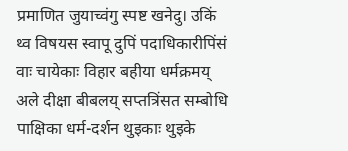प्रमाणित जुयाच्वंगु स्पष्ट खनेदु। उकिं थ्व विषयस स्वापू दुपिं पदाधिकारीपिंसं वाः चायेकाः विहार बहीया धर्मक्रमय् अले दीक्षा बीबलय् सप्तत्रिंसत सम्बोधि पाक्षिका धर्म-दर्शन थुइकाः थुइके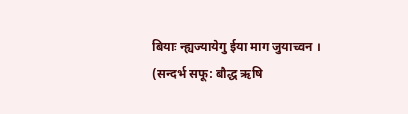बियाः न्ह्यज्यायेगु ईया माग जुयाच्वन ।
(सन्दर्भ सफू: बौद्ध ऋषि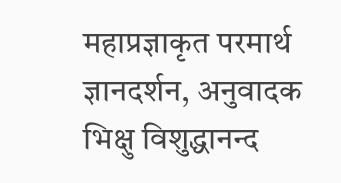महाप्रज्ञाकृत परमार्थ ज्ञानदर्शन, अनुवादक भिक्षु विशुद्धानन्द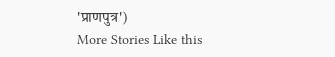'प्राणपुत्र')
More Stories Like this